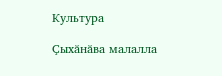Культура

Ҫыхӑнӑва малалла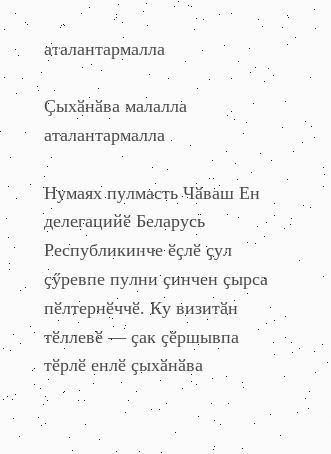аталантармалла

Ҫыхӑнӑва малалла аталантармалла

Нумаях пулмасть Чӑваш Ен делегацийӗ Беларусь Республикинче ӗҫлӗ ҫул ҫӳревпе пулни ҫинчен ҫырса пӗлтернӗччӗ. Ку визитӑн тӗллевӗ — ҫак ҫӗршывпа тӗрлӗ енлӗ ҫыхӑнӑва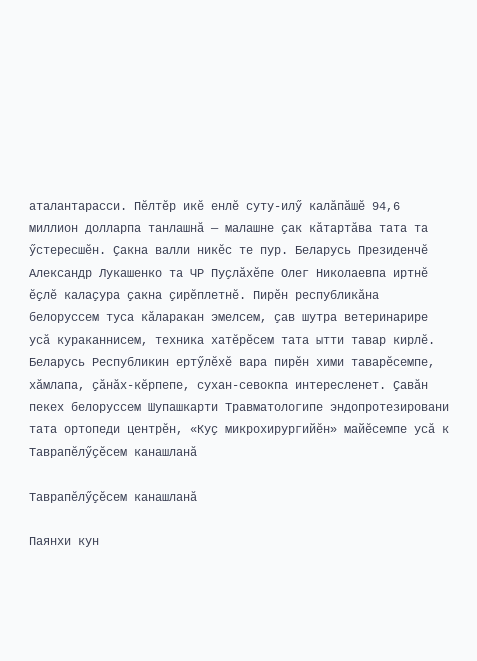аталантарасси. Пӗлтӗр икӗ енлӗ суту-илӳ калӑпӑшӗ 94,6 миллион долларпа танлашнӑ — малашне ҫак кӑтартӑва тата та ӳстересшӗн. Ҫакна валли никӗс те пур. Беларусь Президенчӗ Александр Лукашенко та ЧР Пуҫлӑхӗпе Олег Николаевпа иртнӗ ӗҫлӗ калаҫура ҫакна ҫирӗплетнӗ. Пирӗн республикӑна белоруссем туса кӑларакан эмелсем, ҫав шутра ветеринарире усӑ кураканнисем, техника хатӗрӗсем тата ытти тавар кирлӗ. Беларусь Республикин ертӳлӗхӗ вара пирӗн хими таварӗсемпе, хӑмлапа, ҫӑнӑх-кӗрпепе, сухан-севокпа интересленет. Ҫавӑн пекех белоруссем Шупашкарти Травматологипе эндопротезировани тата ортопеди центрӗн, «Куҫ микрохирургийӗн» майӗсемпе усӑ к
Таврапӗлӳҫӗсем канашланӑ

Таврапӗлӳҫӗсем канашланӑ

Паянхи кун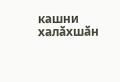кашни халӑхшӑн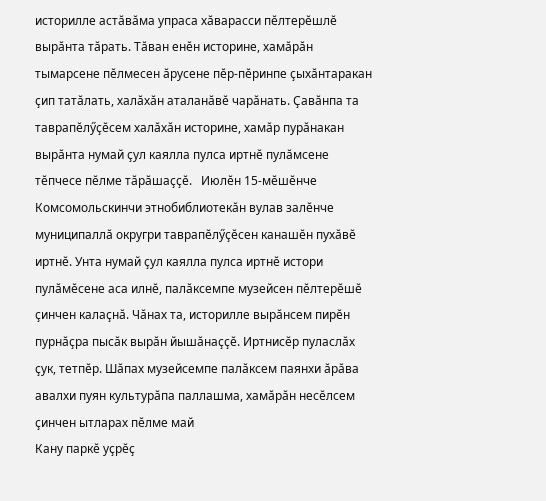историлле астӑвӑма упраса хӑварасси пӗлтерӗшлӗ вырӑнта тӑрать. Тӑван енӗн историне, хамӑрӑн тымарсене пӗлмесен ӑрусене пӗр-пӗринпе ҫыхӑнтаракан ҫип татӑлать, халӑхӑн аталанӑвӗ чарӑнать. Ҫавӑнпа та таврапӗлӳҫӗсем халӑхӑн историне, хамӑр пурӑнакан вырӑнта нумай ҫул каялла пулса иртнӗ пулӑмсене тӗпчесе пӗлме тӑрӑшаҫҫӗ.   Июлӗн 15-мӗшӗнче Комсомольскинчи этнобиблиотекӑн вулав залӗнче муниципаллӑ округри таврапӗлӳҫӗсен канашӗн пухӑвӗ иртнӗ. Унта нумай ҫул каялла пулса иртнӗ истори пулӑмӗсене аса илнӗ, палӑксемпе музейсен пӗлтерӗшӗ ҫинчен калаҫнӑ. Чӑнах та, историлле вырӑнсем пирӗн пурнӑҫра пысӑк вырӑн йышӑнаҫҫӗ. Иртнисӗр пуласлӑх ҫук, тетпӗр. Шӑпах музейсемпе палӑксем паянхи ӑрӑва авалхи пуян культурӑпа паллашма, хамӑрӑн несӗлсем ҫинчен ытларах пӗлме май
Кану паркӗ уҫрӗҫ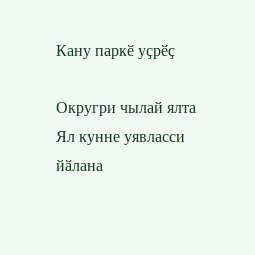Кану паркӗ уҫрӗҫ

Округри чылай ялта Ял кунне уявласси йӑлана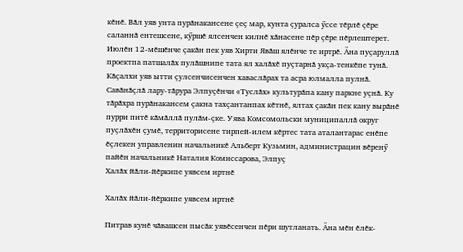кӗнӗ. Вӑл уяв унта пурӑнакансене ҫеҫ мар, кунта ҫуралса ӳссе тӗрлӗ ҫӗре саланнӑ ентешсене, кӳршӗ ялсенчен килнӗ хӑнасене пӗр ҫӗре пӗрлештерет. Июлӗн 12-мӗшӗнче ҫакӑн пек уяв Хирти Явӑш ялӗнче те иртрӗ. Ӑна пуҫаруллӑ проектпа патшалӑх пулӑшнипе тата ял халӑхӗ пуҫтарнӑ укҫа-тенкӗпе тунӑ. Кӑҫалхи уяв ытти ҫулсенчисенчен хаваслӑрах та асра юлмалла пулнӑ. Савӑнӑҫлӑ лару-тӑрура Элпуҫӗнчи «Туслӑх» культурӑпа кану паркне уҫнӑ. Ку тӑрӑхра пурӑнакансем ҫакна тахҫантанпах кӗтнӗ, ялтах ҫакӑн пек кану вырӑнӗ пурри питӗ кӑмӑллӑ пулӑм-ҫке. Уява Комсомольски муниципаллӑ округ пуҫлӑхӗн ҫумӗ, территорисене тирпей-илем кӗртес тата аталантарас енӗпе ӗҫлекен управленин начальникӗ Альберт Кузьмин, администрацин вӗренӳ пайӗн начальникӗ Наталия Комиссарова, Элпуҫ
Халӑх йӑли-йӗркипе уявсем иртнӗ

Халӑх йӑли-йӗркипе уявсем иртнӗ

Питрав кунӗ чӑвашсен пысӑк уявӗсенчен пӗри шутланать. Ӑна мӗн ӗлӗк-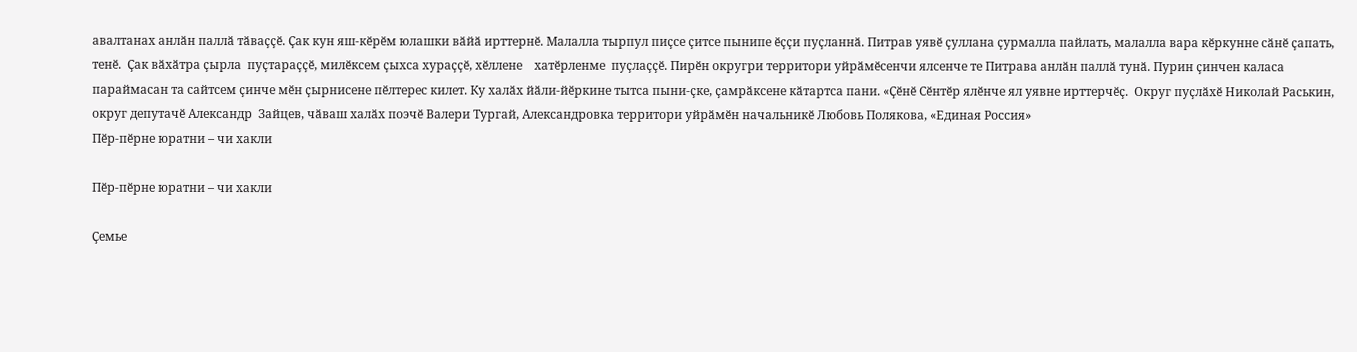авалтанах анлӑн паллӑ тӑваҫҫӗ. Ҫак кун яш-кӗрӗм юлашки вӑйӑ ирттернӗ. Малалла тырпул пиҫсе ҫитсе пынипе ӗҫҫи пуҫланнӑ. Питрав уявӗ ҫуллана ҫурмалла пайлать, малалла вара кӗркунне сӑнӗ ҫапать, тенӗ.  Ҫак вӑхӑтра ҫырла  пуҫтараҫҫӗ, милӗксем ҫыхса хураҫҫӗ, хӗллене    хатӗрленме  пуҫлаҫҫӗ. Пирӗн округри территори уйрӑмӗсенчи ялсенче те Питрава анлӑн паллӑ тунӑ. Пурин ҫинчен каласа параймасан та сайтсем ҫинче мӗн ҫырнисене пӗлтерес килет. Ку халӑх йӑли-йӗркине тытса пыни-ҫке, ҫамрӑксене кӑтартса пани. «Ҫӗнӗ Сӗнтӗр ялӗнче ял уявне ирттерчӗҫ.  Округ пуҫлӑхӗ Николай Раськин, округ депутачӗ Александр  Зайцев, чӑваш халӑх поэчӗ Валери Тургай, Александровка территори уйрӑмӗн начальникӗ Любовь Полякова, «Единая Россия»
Пӗр-пӗрне юратни – чи хакли

Пӗр-пӗрне юратни – чи хакли

Ҫемье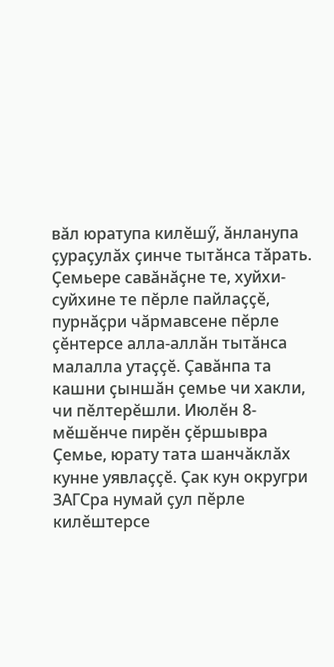вӑл юратупа килӗшӳ, ӑнланупа ҫураҫулӑх ҫинче тытӑнса тӑрать. Ҫемьере савӑнӑҫне те, хуйхи-суйхине те пӗрле пайлаҫҫӗ, пурнӑҫри чӑрмавсене пӗрле ҫӗнтерсе алла-аллӑн тытӑнса малалла утаҫҫӗ. Ҫавӑнпа та кашни ҫыншӑн ҫемье чи хакли, чи пӗлтерӗшли. Июлӗн 8-мӗшӗнче пирӗн ҫӗршывра Ҫемье, юрату тата шанчӑклӑх кунне уявлаҫҫӗ. Ҫак кун округри ЗАГСра нумай ҫул пӗрле килӗштерсе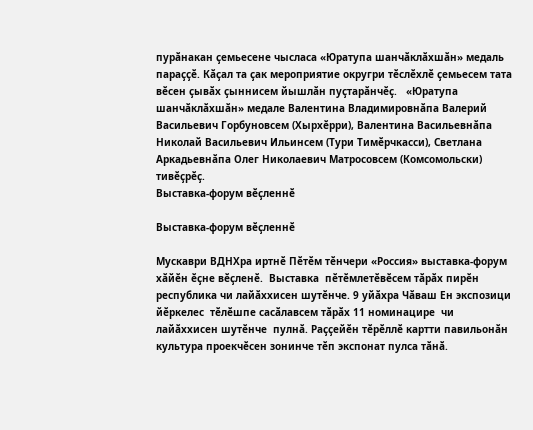пурӑнакан ҫемьесене чысласа «Юратупа шанчӑклӑхшӑн» медаль параҫҫӗ. Кӑҫал та ҫак мероприятие округри тӗслӗхлӗ ҫемьесем тата вӗсен ҫывӑх ҫыннисем йышлӑн пуҫтарӑнчӗҫ.   «Юратупа шанчӑклӑхшӑн» медале Валентина Владимировнӑпа Валерий Васильевич Горбуновсем (Хырхӗрри), Валентина Васильевнӑпа Николай Васильевич Ильинсем (Тури Тимӗрчкасси), Светлана Аркадьевнӑпа Олег Николаевич Матросовсем (Комсомольски) тивӗҫрӗҫ.
Выставка-форум вӗҫленнӗ

Выставка-форум вӗҫленнӗ

Мускаври ВДНХра иртнӗ Пӗтӗм тӗнчери «Россия» выставка-форум  хӑйӗн ӗҫне вӗҫленӗ.  Выставка  пӗтӗмлетӗвӗсем тӑрӑх пирӗн  республика чи лайӑххисен шутӗнче. 9 уйӑхра Чӑваш Ен экспозици йӗркелес  тӗлӗшпе сасӑлавсем тӑрӑх 11 номинацире  чи лайӑххисен шутӗнче  пулнӑ. Раҫҫейӗн тӗрӗллӗ картти павильонӑн  культура проекчӗсен зонинче тӗп экспонат пулса тӑнӑ.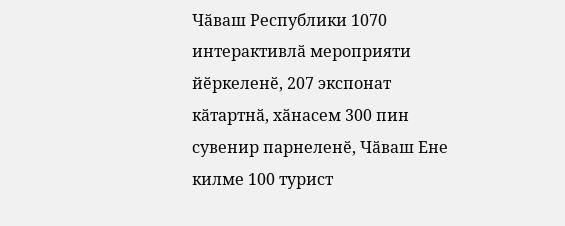Чӑваш Республики 1070 интерактивлӑ мероприяти йӗркеленӗ, 207 экспонат кӑтартнӑ, хӑнасем 300 пин сувенир парнеленӗ, Чӑваш Ене килме 100 турист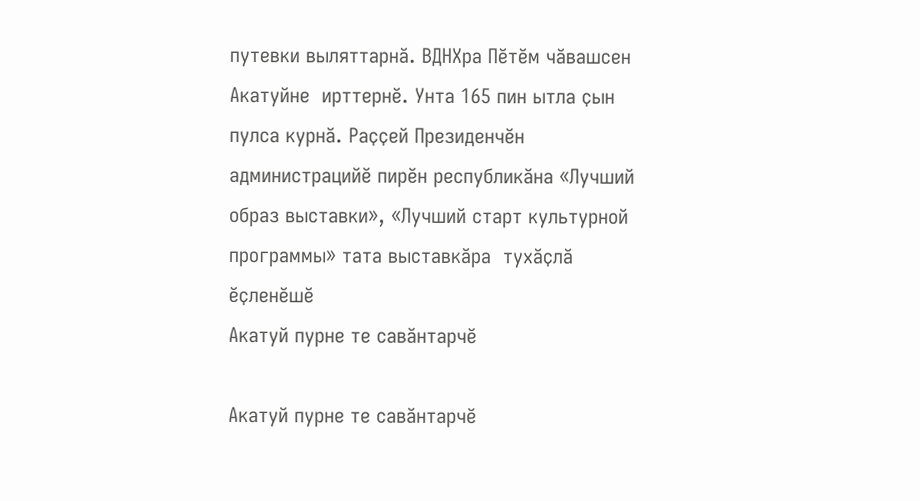путевки выляттарнӑ. ВДНХра Пӗтӗм чӑвашсен Акатуйне  ирттернӗ. Унта 165 пин ытла ҫын пулса курнӑ. Раҫҫей Президенчӗн администрацийӗ пирӗн республикӑна «Лучший образ выставки», «Лучший старт культурной программы» тата выставкӑра  тухӑҫлӑ ӗҫленӗшӗ
Акатуй пурне те савӑнтарчӗ

Акатуй пурне те савӑнтарчӗ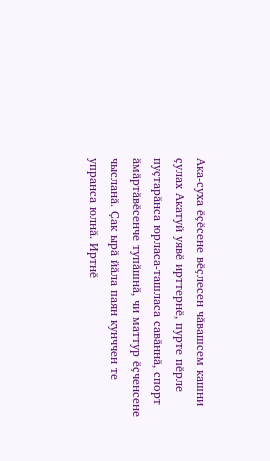Ака-суха ӗҫӗсене вӗҫлесен чӑвашсем кашни ҫулах Акатуй уявӗ ирттернӗ, пурте пӗрле пуҫтарӑнса юрласа-ташласа савӑннӑ, спорт ӑмӑртӑвӗсенче тупӑшнӑ, чи маттур ӗҫченсене чысланӑ. Ҫак ырӑ йӑла паян кунччен те упранса юлнӑ. Иртнӗ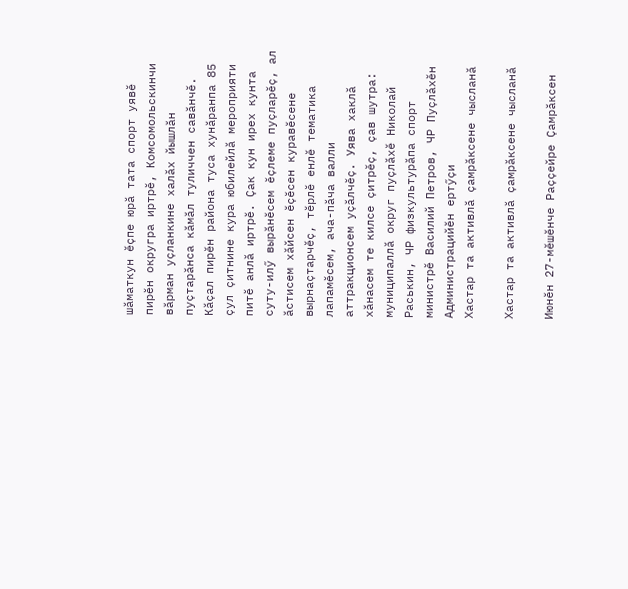шӑматкун ӗҫпе юрӑ тата спорт уявӗ пирӗн округра иртрӗ, Комсомольскинчи вӑрман уҫланкине халӑх йышлӑн пуҫтарӑнса кӑмӑл туличчен савӑнчӗ. Кӑҫал пирӗн района туса хунӑранпа 85 ҫул ҫитнине кура юбилейлӑ мероприяти питӗ анлӑ иртрӗ. Ҫак кун ирех кунта суту-илӳ вырӑнӗсем ӗҫлеме пуҫларӗҫ, ал ӑстисем хӑйсен ӗҫӗсен куравӗсене вырнаҫтарчӗҫ, тӗрлӗ енлӗ тематика лапамӗсем, ача-пӑча валли аттракционсем уҫӑлчӗҫ. Уява хаклӑ хӑнасем те килсе ҫитрӗҫ, ҫав шутра: муниципаллӑ округ пуҫлӑхӗ Николай Раськин, ЧР физкультурӑпа спорт министрӗ Василий Петров, ЧР Пуҫлӑхӗн Администрацийӗн ертӳҫи
Хастар та активлӑ ҫамрӑксене чысланӑ

Хастар та активлӑ ҫамрӑксене чысланӑ

Июнӗн 27-мӗшӗнче Раҫҫейре Ҫамрӑксен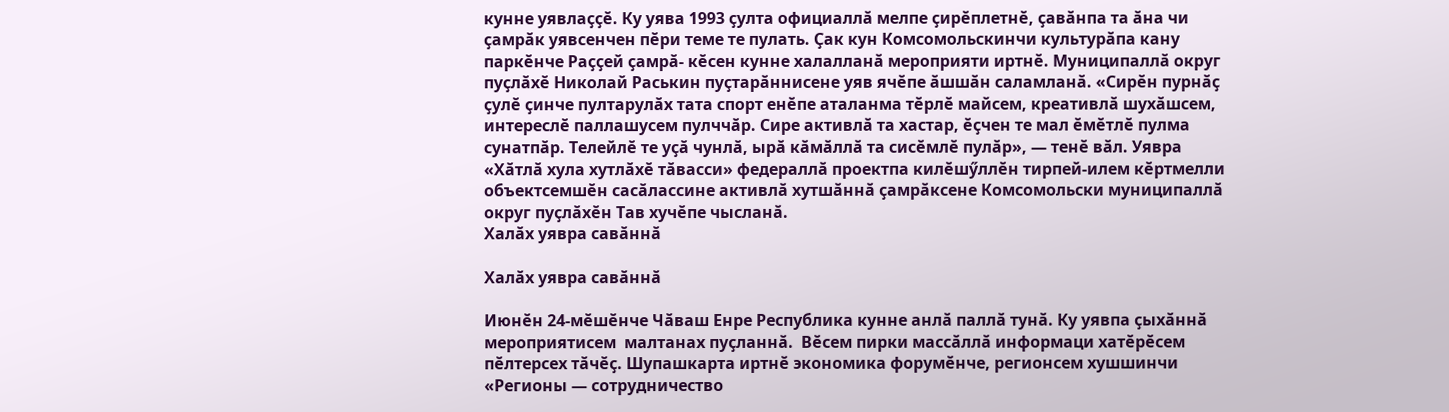кунне уявлаҫҫӗ. Ку уява 1993 ҫулта официаллӑ мелпе ҫирӗплетнӗ, ҫавӑнпа та ӑна чи ҫамрӑк уявсенчен пӗри теме те пулать. Ҫак кун Комсомольскинчи культурӑпа кану паркӗнче Раҫҫей ҫамрӑ- кӗсен кунне халалланӑ мероприяти иртнӗ. Муниципаллӑ округ пуҫлӑхӗ Николай Раськин пуҫтарӑннисене уяв ячӗпе ӑшшӑн саламланӑ. «Сирӗн пурнӑҫ ҫулӗ ҫинче пултарулӑх тата спорт енӗпе аталанма тӗрлӗ майсем, креативлӑ шухӑшсем, интереслӗ паллашусем пулччӑр. Сире активлӑ та хастар, ӗҫчен те мал ӗмӗтлӗ пулма сунатпӑр. Телейлӗ те уҫӑ чунлӑ, ырӑ кӑмӑллӑ та сисӗмлӗ пулӑр», — тенӗ вӑл. Уявра «Хӑтлӑ хула хутлӑхӗ тӑвасси» федераллӑ проектпа килӗшӳллӗн тирпей-илем кӗртмелли объектсемшӗн сасӑлассине активлӑ хутшӑннӑ ҫамрӑксене Комсомольски муниципаллӑ округ пуҫлӑхӗн Тав хучӗпе чысланӑ.
Халӑх уявра савӑннӑ

Халӑх уявра савӑннӑ

Июнӗн 24-мӗшӗнче Чӑваш Енре Республика кунне анлӑ паллӑ тунӑ. Ку уявпа ҫыхӑннӑ мероприятисем  малтанах пуҫланнӑ.  Вӗсем пирки массӑллӑ информаци хатӗрӗсем пӗлтерсех тӑчӗҫ. Шупашкарта иртнӗ экономика форумӗнче, регионсем хушшинчи «Регионы — сотрудничество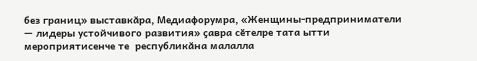без границ» выставкӑра, Медиафорумра, «Женщины-предприниматели — лидеры устойчивого развития» ҫавра сӗтелре тата ытти мероприятисенче те  республикӑна малалла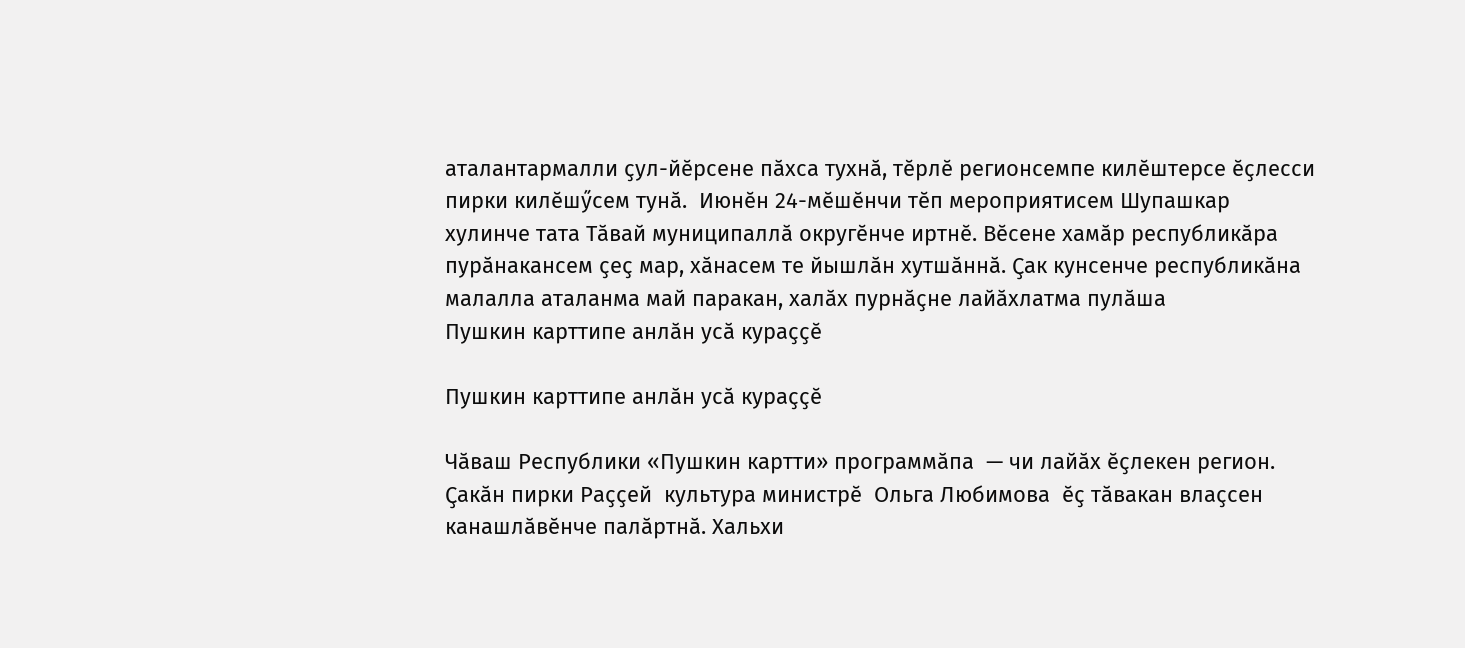аталантармалли ҫул-йӗрсене пӑхса тухнӑ, тӗрлӗ регионсемпе килӗштерсе ӗҫлесси пирки килӗшӳсем тунӑ.  Июнӗн 24-мӗшӗнчи тӗп мероприятисем Шупашкар хулинче тата Тӑвай муниципаллӑ округӗнче иртнӗ. Вӗсене хамӑр республикӑра пурӑнакансем ҫеҫ мар, хӑнасем те йышлӑн хутшӑннӑ. Ҫак кунсенче республикӑна малалла аталанма май паракан, халӑх пурнӑҫне лайӑхлатма пулӑша
Пушкин карттипе анлӑн усӑ кураҫҫӗ

Пушкин карттипе анлӑн усӑ кураҫҫӗ

Чӑваш Республики «Пушкин картти» программӑпа  — чи лайӑх ӗҫлекен регион.  Ҫакӑн пирки Раҫҫей  культура министрӗ  Ольга Любимова  ӗҫ тӑвакан влаҫсен  канашлӑвӗнче палӑртнӑ. Хальхи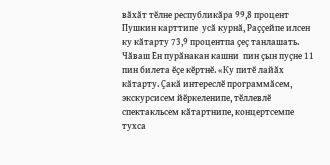вӑхӑт тӗлне республикӑра 99,8 процент Пушкин карттипе  усӑ курнӑ, Раҫҫейпе илсен ку кӑтарту 73,9 процентпа ҫеҫ танлашать.  Чӑваш Ен пурӑнакан кашни  пин ҫын пуҫне 11 пин билета ӗҫе кӗртнӗ. «Ку питӗ лайӑх кӑтарту. Ҫакӑ интереслӗ программӑсем, экскурсисем йӗркеленипе, тӗллевлӗ спектакльсем кӑтартнипе, концертсемпе тухса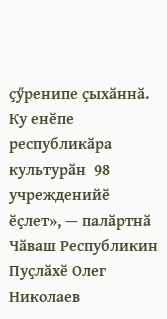ҫӳренипе ҫыхӑннӑ. Ку енӗпе республикӑра культурӑн  98  учрежденийӗ ӗҫлет», — палӑртнӑ Чӑваш Республикин Пуҫлӑхӗ Олег Николаев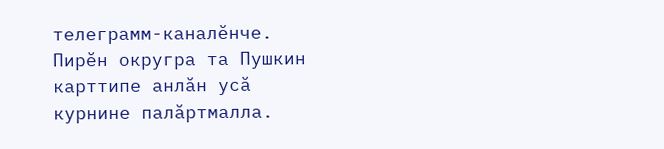телеграмм-каналӗнче. Пирӗн округра та Пушкин карттипе анлӑн усӑ курнине палӑртмалла.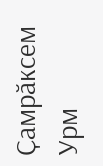Ҫамрӑксем Урм